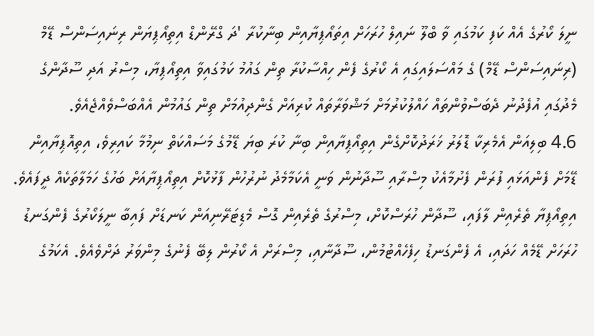ނީލަ ކޯރުގެ އެއް ކަފި ކަމުގައި ވާ ބްލޫ ނައިލް ހުރަހަށް އިތައޯޕިޔާއިން ބިނާކުރާ 'ދަ ގްރޭންޑް އިތިއޯޕިޔަން ރިނައިސަންސް ޑޭމް (ރިނައިސަންސް ޑޭމް) ގެ މައްސަލައިގައި އެ ކޯރުގެ ފެން ހިއްސާކުރާ ތިން ގައުމު ކަމުގައިވާ އިތިއޯޕިޔާ، މިސްރު އަދި ސޫދާންގެ މެދުގައި އުފެދުނު ދެބަސްވުންތައް ހައްލުކުރުމަށް މަޝްވަރާތައް ކުރިއަށް ގެންދިއުމަށް ތިން ގައުމުން އެއްބަސްވެއްޖެއެވެ.
4.6 ބިލިއަން އެމެރިކާ ޑޮލަރު ޚަރަދުކޮށްގެން އިތިއޯޕިޔާއިން ބިނާ ކުރަ ބިޔަ ޑޭމުގެ މަސައްކަތް ނިމުމާ ކައިރިވެ، އިތިއޮޕިޔާއިން ޑޭމަށް ފެންއަޅައި ފުރަން ފެށުމާއެކު މިސްރާއި ސޫދާނުން ވަނީ އެކަމާމެދު ނުރުހުން ފާޅުކޮށް އިތިއޯޕިޔާއަށް ބަހުގެ ހަމަލާތަކެއް ދީފައެވެ.
އިތިއޯޕިޔާ ތެރެއިން ލާފައި، ސޫދާން ހުރަސްކޮށް، މިސްރުގެ ތެރެއިން ގޮސް މެޑިޓަރޭނިއަން ކަނޑަށް ފައިބާ ނީލަކޯރުގެ ފެންގަނޑު ހުރަހަށް ޑޭމެއް ހަދައި، އެ ފެންގަނޑު ހިފެހެއްޓުމުން، ސޫދާނާއި، މިސްރަށް އެ ކޯރުން ލިބޭ ފެނުގެ މިންވަރު ދަށްވެއެވެ. އެކަމުގެ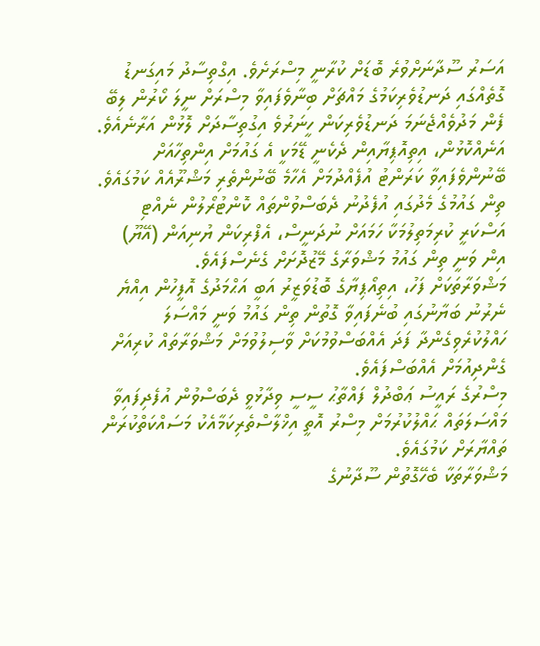އަސަރު ސޫދާނަށްވުރެ ބޮޑަށް ކުރާނީ މިސްރަށެވެ. އިގްތިސާދު މައިގަނޑު ގޮތެއްގައި ދަނޑުވެރިކަމުގެ މައްޗަށް ބިނާވެފައިވާ މިސްރަށް ނީލަ ކޯރުން ލިބޭ ފެން މަދުވެއްޖެނަމަ ދަނޑުވެރިކަން ހީނަރުވެ އިގުތިސާދަށް ލޮޅުން އަރާނެއެވެ.
އަނެއްކޮޅުން، އިތިއޮޕިޔާއިން ދެކެނީ ޑޭމަކީ އެ ގައުމަށް އިންތިހާއަށް ބޭނުންވެފައިވާ ކަރަންޓު އުފެއްދުމަށް އެހާމެ ބޭނުންތެރި މަޝްރޫއެއް ކަމުގައެވެ.
ތިން ގައުމުގެ މެދުގައި އުފެދުނު ދެބަސްވުންތައް ކޮންޓުރޯލުން ނެއްޓި އަސްކަރީ ކުރިމަތިލުމަކާ ހަމައަށް ނުދަނީސް، އެފްރިކަން ޔުނިއަން (އޭޔޫ) އިން ވަނީ ތިން ގައުމު މަޝްވަރާގެ މޭޒުދޮށަށް ގެނެސްފައެވެ.
މަޝްވަރާތަކަށް ފަހު، އިތިއޯޕިޔާގެ ބޮޑުވަޒީރު އަބީ އަޙްމަދުގެ އޮފީހުން އިއްޔެ ނެރުނު ބަޔާނުގައި ބުނެފައިވާ ގޮތުން ތިން ގައުމު ވަނީ މައްސަލަ ހައްލުކުރެވިގެންދާ ފަދަ އެއްބަސްވުމުކަށް ވާސިލުވުމަށް މަޝްވަރާތައް ކުރިއަށް ގެންދިއުމަށް އެއްބަސްފައެވެ.
މިސްރުގެ ރައީސު ޢަބްދުލް ފައްތާޙު ސީސީ ވިދާޅުވީ ދެބަސްވުން އުފެދިފައިވާ މައްސަލަތައް ޙައްލުކުރުމަށް މިސްރު އޮތީ އިޚްލާސްތެރިކަމާއެކު މަސައްކަތްކުރަން ތައްޔާރަށް ކަމުގައެވެ.
މަޝްވަރާތަކާ ބެހޭގޮތުން ސޫދާނުގެ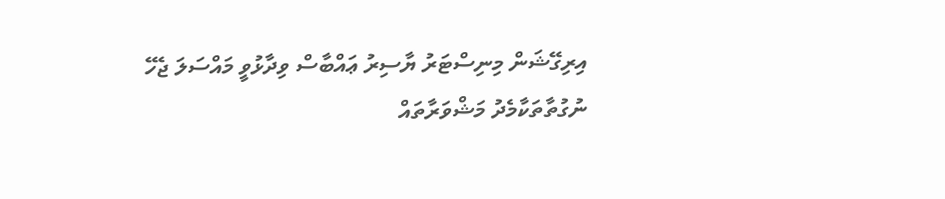އިރިގޭޝަން މިނިސްޓަރު ޔާސިރު ޢައްބާސް ވިދާޅުވީ މައްސަލަ ޖެހޭ ނުގުތާތަކާމެދު މަޝްވަރާތައް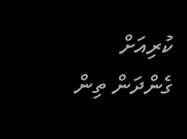ކުރިއަށް ގެންދަން ތިން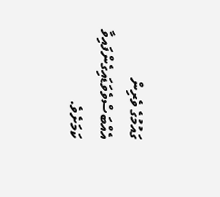ގައުމުގެ ވެރިން އެއްބަސްވެވަޑައިގެންފައިވާ ކަމަށެވެ.